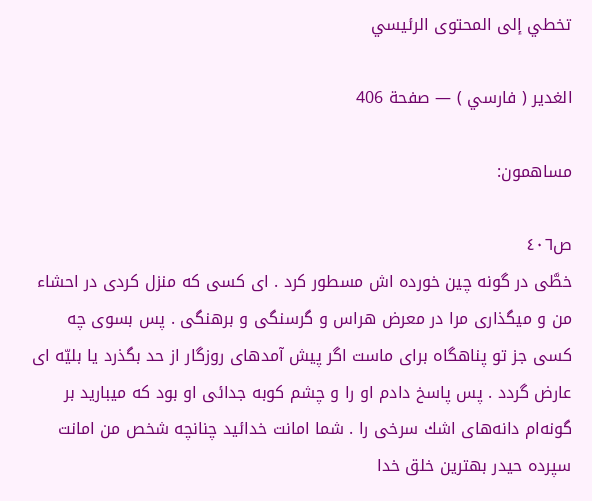تخطي إلى المحتوى الرئيسي

الغدير ( فارسي ) — صفحة 406

مساهمون:

ص٤٠٦
خطَّى در گونه چين خورده اش مسطور كرد . اى كسى كه منزل كردى در احشاء من و ميگذارى مرا در معرض هراس و گرسنگى و برهنگى . پس بسوى چه كسى جز تو پناهگاه براى ماست اگر پيش آمدهاى روزگار از حد بگذرد يا بليّه اى عارض گردد . پس پاسخ دادم او را و چشم كوبه جدائى او بود كه ميباريد بر گونه‌ام دانه‌هاى اشك سرخى را . شما امانت خدائيد چنانچه شخص من امانت سپرده حيدر بهترين خلق خدا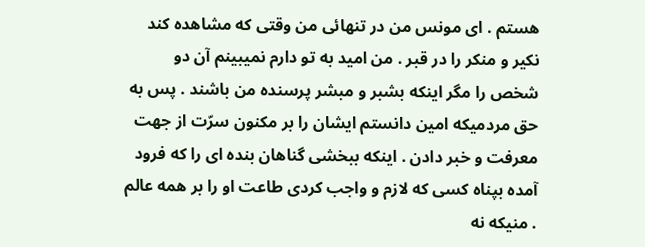هستم . اى مونس من در تنهائى من وقتى كه مشاهده كند نكير و منكر را در قبر . من اميد به تو دارم نميبينم آن دو شخص را مگر اينكه بشبر و مبشر پرسنده من باشند . پس به حق مردميكه امين دانستم ايشان را بر مكنون سرّت از جهت معرفت و خبر دادن . اينكه ببخشى گناهان بنده اى را كه فرود آمده بپناه كسى كه لازم و واجب كردى طاعت او را بر همه عالم . منيكه نه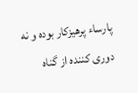پارساء پرهيزكار بوده و نه دورى كننده از گناه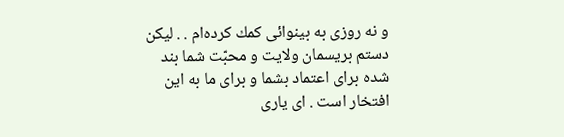و نه روزى به بينوائى كمك كرده‌ام . . ليكن دستم بريسمان ولايت و محبّت شما بند شده براى اعتماد بشما و براى ما به اين افتخار است . اى يارى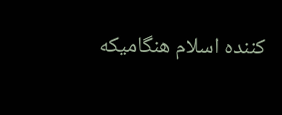كننده اسلام هنگاميكه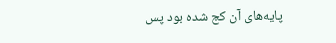پايه‌هاى آن كج شده بود پس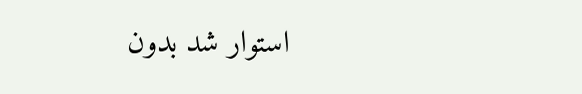استوار شد بدون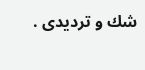شك و ترديدى .